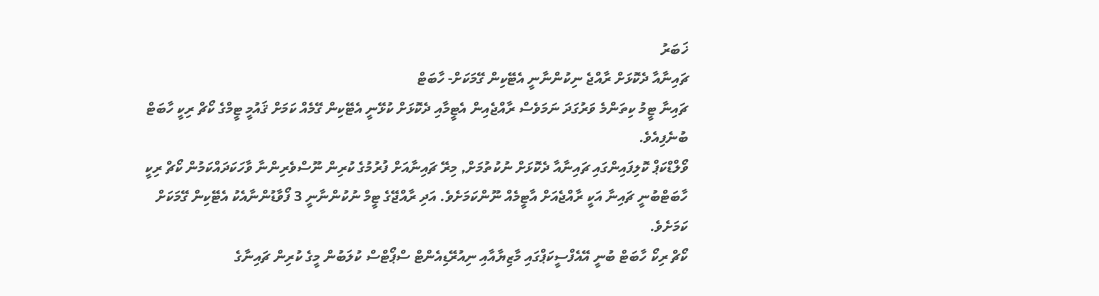ޚަބަރު
ޗައިނާއާ ދެކޮޅަށް ރާއްޖެ ނިކުންނާނީ އެޓޭކިން ގޭމަކަށް- ހާބަޓް
ޗައިނާ ޓީމު ކިތަންމެ ވަރުގަދަ ނަމަވެސް ރާއްޖެއިން އެޓީމާއި ދެކޮޅަށް ކުޅޭނީ އެޓޭކިން ގޭމެއް ކަމަށް ޤައުމީ ޓީމްގެ ކޯޗް ރިކީ ހާބަޓް ބުނެފިއެވެ.
ވޯލްޑްކަޕް ކޮލިފައިންގައި ޗައިނާއާ ދެކޮޅަށް ނުކުތުމަށް, މިރޭ ޗައިނާއަށް ފުރުމުގެ ކުރިން ނޫސްވެރިންނާ ވާހަކަދައްކަމުން ކޯޗް ރިކީ ހާބަޓްބުނީ ޗައިނާ އަކީ ރާއްޖެއަށް އާޓީމެއް ނޫންކަމަށެވެ. އަދި ރާއްޖޭގެ ޓީމް ނުކުންނާނީ 3 ފޯވާޑުންނާއެކު އެޓޭކިން ގޭމަކަށް ކަމަށެވެ.
ކޯޗް ރިކޯ ހާބަޓް ބުނީ އޭއެފްސީކަޕްގައި މާޒިޔާއާއި ނިއުރޭޑިއެންޓް ސްޕޯޓްސް ކުލަބުން މީގެ ކުރިން ޗައިނާގެ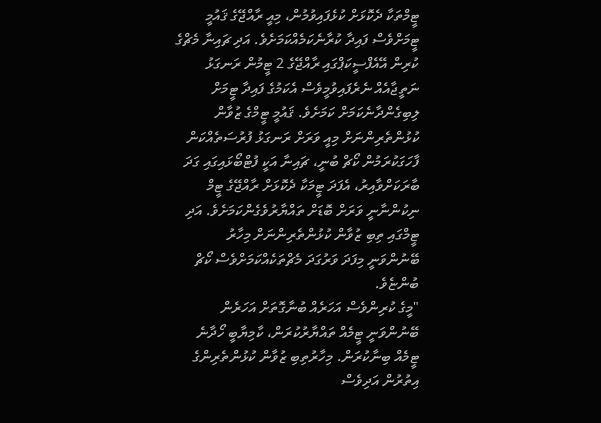ޓީމްތަކާ ދެކޮޅަށް ކުޅެފައިވުމުން، މިއީ ރާއްޖޭގެ ޤައުމީ ޓީމަށްވެސް ފައިދާ ކުރާނެކަމެއްކަމަށެވެ. އަދި ޗައިނާ މެޗްގެ ކުރިން އޭއެފްސީކަޕްގައި ރާއްޖޭގެ 2 ޓީމުން ރަނގަޅު ނަތީޖާއެއް ނެރެފައިވުމީވެސް އެކަމުގެ ފައިދާ ޓީމަށް ލިބިގެންދާނެކަމަށް ކަމަށެވެ. ޤައުމީ ޓީމްގެ ޒުވާން ކުޅުންތެރިންނަށް މިއީ ވަރަށް ރަނގަޅު ފުރުސަތެއްކަން ފާހަގަކުރަމުން ކޯޗް ބުނީ، ޗައިނާ އަކީ ފުޓްބޯޅައިގައި ގަދަ ބާރަކަށްވާއިރު، އެފަދަ ޓީމަކާ ދެކޮޅަށް ރާއްޖޭގެ ޓީމް ނިކުންނާނީ ވަރަށް ބޮޑަށް ތައްޔާރުވެގެންކަމަށެވެ. އަދި ޓީމްގައި ތިބި ޒުވާން ކުޅުންތެރިންނަށް މިހާރު ބޭނުންވަނީ މިފަދަ ވަރުގަދަ މެޗްތަކެއްކަމަށްވެސް ކޯޗް ބުންޏެވެ.
"މީގެ ކުރިންވެސް އަހަރެއް ބުނާގޮތަށް އަހަރެން ބޭނުންވަނީ ޓީމެއް ތައްޔާރުކުރަން، ކާމިޔާބީ ހޯދާނެ ޓީމެއް ބިނާކުރަން. މިހާރުތިބި ޒުވާން ކުޅުންތެރިންގެ އިތުރުން އަދިވެސް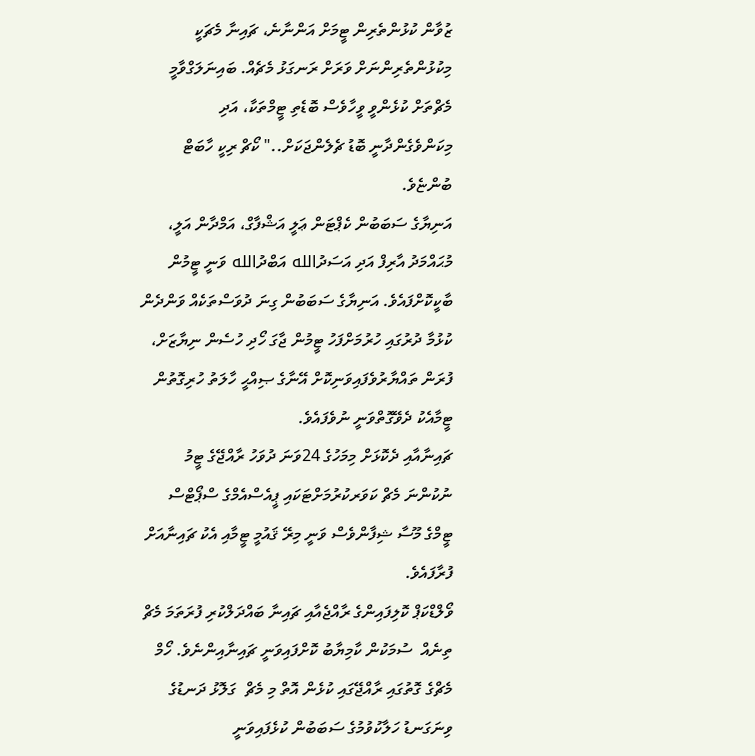ޒުވާން ކުޅުންތެރިން ޓީމަށް އަންނާނެ، ޗައިނާ މެޗަކީ މިކުޅުންތެރިންނަށް ވަރަށް ރަނގަޅު މެޗެއް. ބައިނަލަގްވާމީ މެޗްތަށް ކުޅެންވީ ވީހާވެސް ބޮޑެތި ޓީމްތަކާ، އަދި މިކަންވެގެންދާނީ ބޮޑު ޗެލެންޖަކަށް.." ކޯޗް ރިކީ ހާބަޓް ބުންޏެވެ.
އަނިޔާގެ ސަބަބުން ކެޕްޓަން ޢަލީ އަޝްފާގް، އަމްދާން އަލީ، މުޙައްމަދު އާރިފް އަދި އަސަދުالله އަބްދުالله ވަނީ ޓީމުން ބާކީކޮށްފައެވެ. އަނިޔާގެ ސަބަބުން ގިނަ ދުވަސްތަކެއް ވަންދެން ކުޅުމާ ދުރުގައި ހުރުމަށްފަހު ޓީމުން ޖާގަ ހޯދި ހުސެން ނިޔާޒަށް، ފުރަން ތައްޔާރުވެފައިވަނިކޮށް އޭނާގެ ޞިއްޙީ ހާލަތު ހުރިގޮތުން ޓީމާއެކު ދެވޭގޮތްވަނީ ނުވެފައެވެ.
ޗައިނާއާއި ދެކޮޅަށް މިމަހުގެ 24ވަނަ ދުވަހު ރާއްޖޭގެ ޓީމު ނުކުންނަ މެޗް ކަވަރކުރުމަށްޓަކައި ޕީއެސްއެމްގެ ސްޕޯޓްސް ޓީމްގެ މޫސާ ޝިފާންވެސް ވަނީ މިރޭ ޤައުމީ ޓީމާއި އެކު ޗައިނާއަށް ފުރާފައެވެ.
ވޯލްޑްކަޕް ކޮލިފައިންގެ ރާއްޖެއާއި ޗައިނާ ބައްދަލްކުރި ފުރަތަމަ މެޗް ތިނެއް  ސުމަކުން ކާމިޔާބު ކޮށްފައިވަނީ ޗައިނާއިންނެވެ. ހޯމް މެޗްގެ ގޮތުގައި ރާއްޖޭގައި ކުޅެން އޮތް މި މެޗް  ގަލޮޅު ދަނޑުގެ ވިނަގަނޑު ހަލާކުވުމުގެ ސަބަބުން ކުޅެފައިވަނީ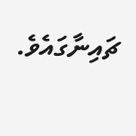ޗައިނާގައެވެ.